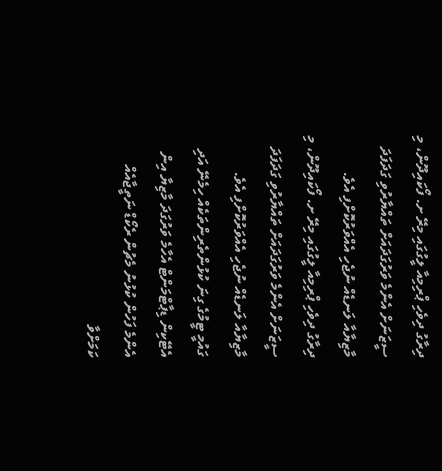ދިރާގު ދިވެހި ޕްރިމިއާ ލީގުގައި މިރޭ ށ. ފޯކައިދޫން، މި ސީޒަނަށް އެންމެ ވަރުގަދައަށް ތައްޔާރުވި ގަދަފަދަ މާޒިޔާއާ ލަނޑެއް ނުޖެހި އެއްވަރުކޮށްފި އެވެ.
ދިރާގު ދިވެހި ޕްރިމިއާ ލީގުގައި މިރޭ ށ. ފޯކައިދޫން، މި ސީޒަނަށް އެންމެ ވަރުގަދައަށް ތައްޔާރުވި ގަދަފަދަ މާޒިޔާއާ ލަނޑެއް ނުޖެހި އެއްވަރުކޮށްފި އެވެ.
ގައުމީ ޓީމުގެ ގިނަ ކުޅުންތެރިންތަކެއް ހިމެނޭ އަދި އެޓޭކިން ޑިޕާޓްމަންޓް އެހާމެ ވަރުގަދަ މާޒިޔާ އިން އެންމެ ފަހުން ކުޅުނު މެޗުން ރެކޯޑް ނަތީޖާއެއް ކަމަށްވާ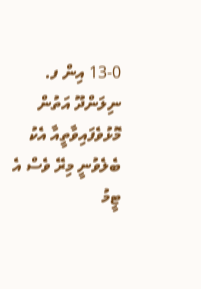13-0 އިން ފ. ނިލަންދޫ އަތުން މޮޅުވެފައިވާތީއާ އެކު ބެލެވުނީ މިރޭ ވެސް އެ ޓީމު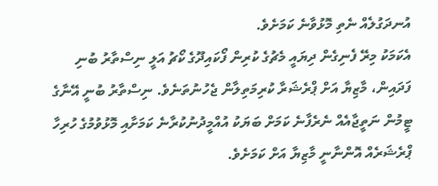އުނދަގުލެއް ނެތި މޮޅުވާނެ ކަމަށެވެ.
އެކަމަކު މިރޭ ފެނިގެން ދިޔައީ މެޗުގެ ކުރިން ފޯކައިދޫގެ ކޯޗު އަލީ ނިސްތާރު ބުނި ފަދައިން، މާޒިޔާ އަށް ޕްރެޝަރާ ކުރިމަތިލާން ޖެހުނުތަނެވެ. ނިސްތާރު ބުނީ އޭނާގެ ޓީމުން ނަތީޖާއެއް ނެރެފާނެ ކަމަށް ބަޔަކު އުއްމީދުނުކުރާނެ ކަމަށާއި މޮޅުވުމުގެ ހުރިހާ ޕްރެޝަރެއް އޮންނާނީ މާޒިޔާ އަށް ކަމަށެވެ.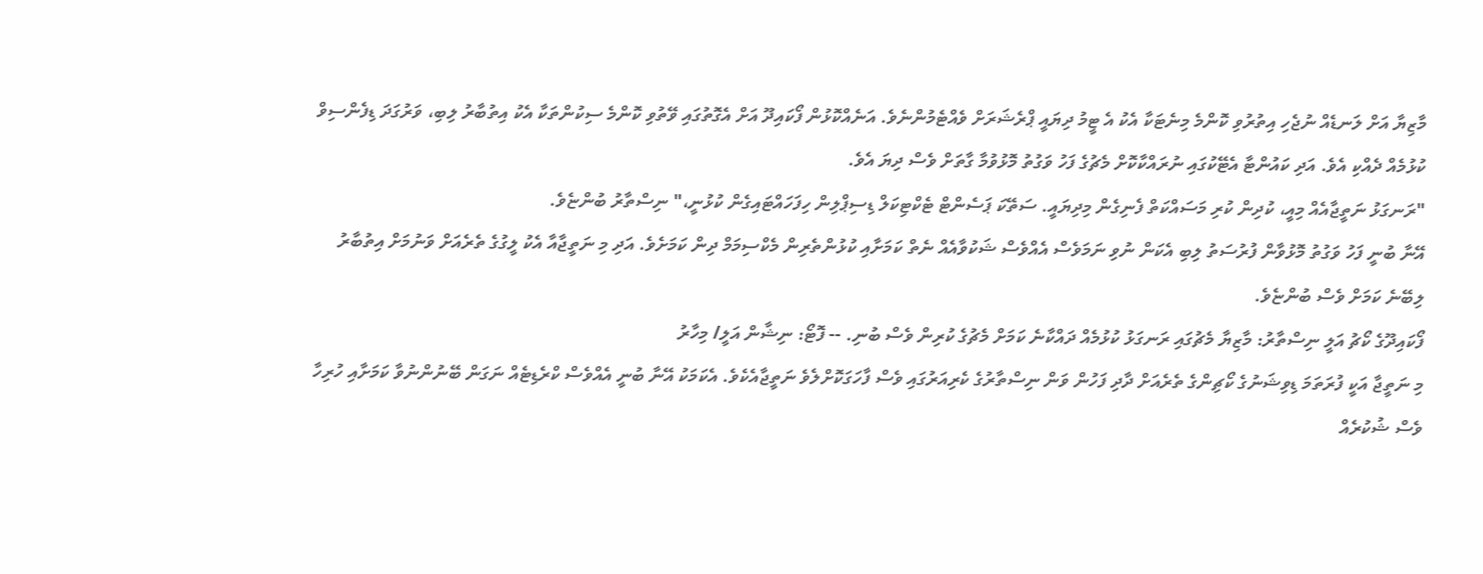މާޒިޔާ އަށް ލަނޑެއް ނުޖެހި އިތުރުވި ކޮންމެ މިނެޓަކާ އެކު އެ ޓީމު ދިޔައީ ޕްރެޝަރަށް ވެއްޓެމުންނެވެ. އަނެއްކޮޅުން ފޯކައިދޫ އަށް އެގޮތުގައި ވޭތުވި ކޮންމެ ސިކުންތަކާ އެކު އިތުބާރު ލިބި، ވަރުގަދަ ޑިފެންސިވް ކުޅުމެއް ދެއްކި އެވެ. އަދި ކައުންޓާ އެޓޭކުގައި ނުރައްކާކޮށް މެޗުގެ ފަހު ވަގުތު މޮޅުވުމާ ގާތަށް ވެސް ދިޔަ އެވެ.
"ރަނގަޅު ނަތީޖާއެއް މިއީ، ކުދިން ކުރި މަސައްކަތް ފެނިގެން މިދިޔައީ. ސަތޭކަ ޕަސެންޓް ޓެކްޓިކަލް ޑިސިޕްލިން ހިފަހައްޓައިގެން ކުޅުނީ،" ނިސްތާރު ބުންޏެވެ.
އޭނާ ބުނީ ފަހު ވަގުތު މޮޅުވާން ފުރުސަތު ލިބި އެކަން ނުވި ނަމަވެސް އެއްވެސް ޝަކުވާއެއް ނެތް ކަމަށާއި ކުޅުންތެރިން މެކްސިމަމް ދިން ކަމަށެވެ. އަދި މި ނަތީޖާއާ އެކު ލީގުގެ ތެރެއަށް ވަނުމަށް އިތުބާރު ލިބޭނެ ކަމަށް ވެސް ބުންޏެވެ.
ފޯކައިދޫގެ ކޯޗު އަލީ ނިސްތާރު: މާޒިޔާ މެޗުގައި ރަނގަޅު ކުޅުމެއް ދައްކާނެ ކަމަށް މެޗުގެ ކުރިން ވެސް ބުނި. -- ފޮޓޯ: ނިޝާން އަލީ/ މިހާރު
މި ނަތީޖާ އަކީ ފުރަތަމަ ޑިވިޝަނުގެ ކޯޗިންގެ ތެރެއަށް ދާދި ފަހުން ވަން ނިސްތާރުގެ ކެރިއަރުގައި ވެސް ފާހަގަކޮށްލެވެ ނަތީޖާއެކެވެ. އެކަމަކު އޭނާ ބުނީ އެއްވެސް ކްރެޑިޓެއް ނަގަން ބޭނުންނުވާ ކަމަށާއި ހުރިހާ ވެސް ޝުކުރެއް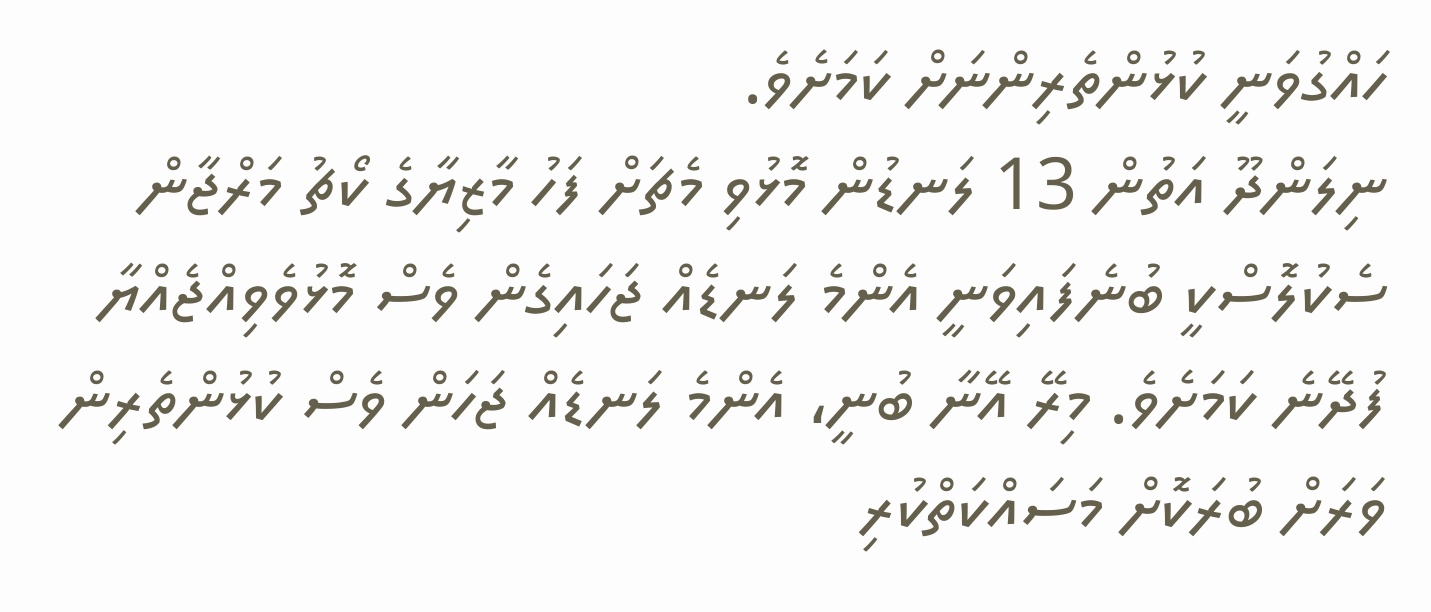ހައްގުވަނީ ކުޅުންތެރިންނަށް ކަމަށެވެ.
ނިލަންދޫ އަތުން 13 ލަނޑުން މޮޅުވި މެޗަށް ފަހު މާޒިޔާގެ ކޯޗު މަރްޖާން ސެކުލޮސްކީ ބުނެފައިވަނީ އެންމެ ލަނޑެއް ޖަހައިގެން ވެސް މޮޅުވެވިއްޖެއްޔާ ފުދޭނެ ކަމަށެވެ. މިރޭ އޭނާ ބުނީ، އެންމެ ލަނޑެއް ޖަހަން ވެސް ކުޅުންތެރިން ވަރަށް ބުރަކޮށް މަސައްކަތްކުރި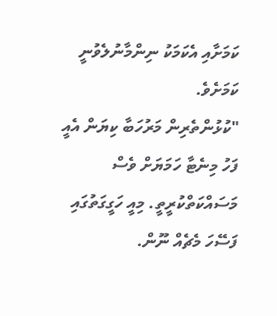ކަމަށާއި އެކަމަކު ނިންމާނުލެވުނީ ކަމަށެވެ.
"ކުޅުންތެރިން މަރުހަބާ ކިޔަން އެއީ ފަހު މިނެޓާ ހަމަޔަށް ވެސް މަސައްކަތްކުރީތީ. މިއީ ހަގީގަތުގައި ފަސޭހަ މެޗެއް ނޫން.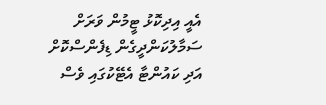އެއީ އިދިކޮޅު ޓީމުން ވަރަށް ސަމާލުކަންދީގެން ޑިފެންސްކޮށް އަދި ކައުންޓާ އެޓޭކުގައި ވެސް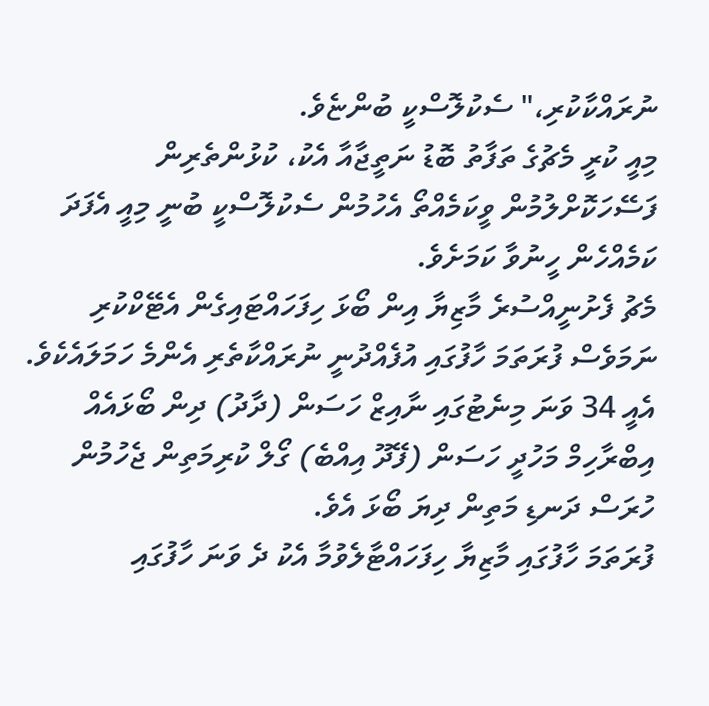ނުރައްކާކުރި،" ސެކުލޮސްކީ ބުންޏެވެ.
މިއީ ކުރީ މެޗުގެ ތަފާތު ބޮޑު ނަތީޖާއާ އެކު، ކުޅުންތެރިން ފަސޭހަކޮށްލުމުން ވީކަމެއްތޯ އެހުމުން ސެކުލޮސްކީ ބުނީ މިއީ އެފަދަ ކަމެއްހެން ހީނުވާ ކަމަށެވެ.
މެޗު ފެށުނީއްސުރެ މާޒިޔާ އިން ބޯޅަ ހިފަހައްޓައިގެން އެޓޭކްކުރި ނަމަވެސް ފުރަތަމަ ހާފުގައި އުފެއްދުނީ ނުރައްކާތެރި އެންމެ ހަމަލައެކެވެ. އެއީ 34 ވަނަ މިނެޓުގައި ނާއިޒް ހަސަން (ދާދު) ދިން ބޯޅައެއް އިބްރާހިމް މަހުދީ ހަސަން (ފޭދޫ އިއްބެ) ގޯލް ކުރިމަތިން ޖެހުމުން ހުރަސް ދަނޑި މަތިން ދިޔަ ބޯޅަ އެވެ.
ފުރަތަމަ ހާފުގައި މާޒިޔާ ހިފަހައްޓާލެވުމާ އެކު ދެ ވަނަ ހާފުގައި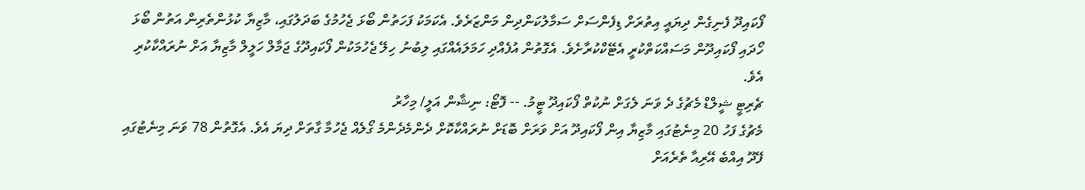ފޯކައިދޫ ފެނިގެން ދިޔައީ އިތުރަށް ޑިފެންސަށް ސަމާލުކަންދިން މަންޒަރެވެ. އެކަމަކު ފަހަތުން ބޯޅަ ޖެހުމުގެ ބަދަލުގައި، މާޒިޔާ ކުޅުންތެރިން އަތުން ބޯޅަ ހޯދައި ފޯކައިދޫން މަސައްކަތްކުރީ އެޓޭކްކުރާށެވެ. އެގޮތުން އުފެއްދި ހަމަލައެއްގައި ލިބުނު ހިލޭ ޖެހުމަކުން ފޯކައިދޫގެ ޖަމާލް ހަލީލް މާޒިޔާ އަށް ނުރައްކާކުރި އެވެ.
ޗެރިޓީ ޝީލްޑް މެޗުގެ ދެ ވަނަ ލެގަށް ނުކުތް ފޯކައިދޫ ޓީމު. -- ފޮޓޯ: ނިޝާން އަލީ/ މިހާރު
މެޗުގެ ފަހު 20 މިނެޓުގައި މާޒިޔާ އިން ފޯކައިދޫ އަށް ވަރަށް ބޮޑަށް ނުރައްކާކޮށް ދެންމެދެންމެ ގޯލެއް ޖެހުމާ ގާތަށް ދިޔަ އެވެ. އެގޮތުން 78 ވަނަ މިނެޓުގައި ފޭދޫ އިއްބެ އޭރިއާ ތެރެއަށް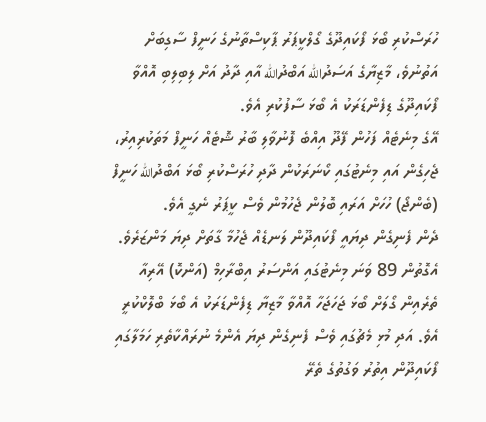ހުރަސްކުރި ބޯޅަ ފޯކައިދޫގެ ގޯލްކީޕަރު ޕާކިސްތާނުގެ ހަނީފް ސާގިބަށް އަތުނުވެ، މާޒިޔާގެ އަސަދުالله އަބްދުالله އާއި ދާދު އަށް ލިބިލިބި އޮއްވާ ފޯކައިދޫގެ ޑިފެންޑަރަކު އެ ބޯޅަ ސާފުކުރި އެވެ.
އޭގެ މިނެޓެއް ފަހުން ފޭދޫ އިއްބެ ފޮނުވާލި ބާރު ޝޮޓެއް ހަނީފް މަތަކުރިއިރު، ޖެހިގެން އައި މިނެޓުގައި ކޯނަރަކުން ދާދި ހުރަސްކުރި ބޯޅަ އަބްދުالله ހަނީފް (ބެންޖޯ) ހުހަށް އަރައި ބޮލުން ޖެހުމުން ވެސް ކީޕަރު ނެގީ އެވެ.
ދެން ފެނިގެން ދިޔައީ ފޯކައިދޫން ލަނޑެއް ޖެހުމާ ގާތަށް ދިޔަ މަންޒަރެވެ. އެގޮތުން 89 ވަނަ މިނެޓުގައި އަންސަރު އިބްރާހިމް (އަންކޮ) އޭރިއާ ތެރެއިން ގޯލަށް ބޯޅަ ޖަހަޖަހާ އޮއްވާ މާޒިޔާ ޑިފެންޑަރަކު އެ ބޯޅަ ބްލޮކްކުރީ އެވެ. އަދި މުޅި މެޗުގައި ވެސް ފެނިގެން ދިޔަ އެންމެ ނުރައްކާތެރި ހަމަލާގައި ފޯކައިދޫން އިތުރު ވަގުތުގެ ތެރޭ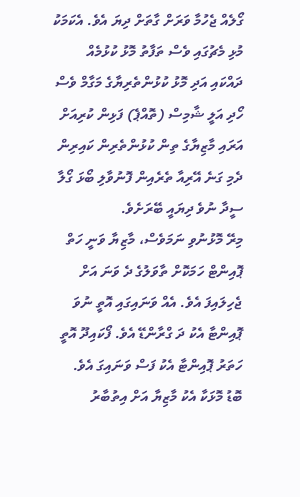ގޯލެއް ޖެހުމާ ވަރަށް ގާތަށް ދިޔަ އެވެ. އެކަމަކު މުޅި މެޗުގައި ވެސް ތަފާތު މޮޅު ކުޅުމެއް ދައްކައި އަދި މޮޅު ކުޅުންތެރިޔާގެ މަގާމް ވެސް ހޯދި އަލީ ޝާމިސް (ތޮއްޕެ) ފަޅިން ކުރިއަށް އަރައި މާޒިޔާގެ ތިން ކުޅުންތެރިން ކައިރިން ދެމި ގަނެ އޭރިއާ ތެރެއިން ފޮނުވާލި ބޯޅަ ގޯލާ ސީދާ ނުވެ ދިޔައީ ބޭރަށެވެ.
މިރޭ މޮޅުނުވި ނަމަވެސް، މާޒިޔާ ވަނީ ހަތް ޕޮއިންޓް ހަމަކޮށް ތާވަލުގެ ދެ ވަނަ އަށް ޖެހިލައިފަ އެވެ. އެއް ވަނައިގައި އޮތީ ނުވަ ޕޮއިންޓާ އެކު ދަ ގްރާންޑޭ އެވެ. ފޯކައިދޫ އޮތީ ހަތަރު ޕޮއިންޓާ އެކު ފަސް ވަނައިގަ އެވެ.
ބޮޑު މޮޅަކާ އެކު މާޒިޔާ އަށް އިތުބާރު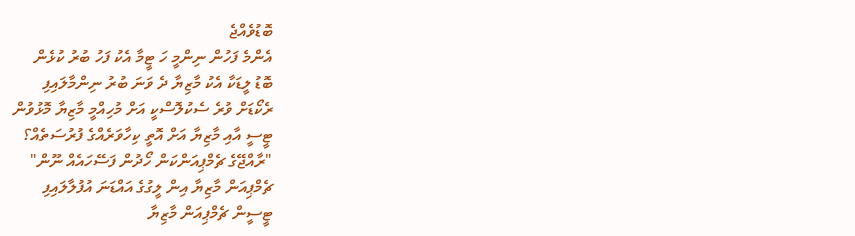ބޮޑުވެއްޖެ
އެންމެ ފަހުން ނިންމީ ހަ ޓީމާ އެކު ފަހު ބުރު ކުޅެން
ބޮޑު ލީޑަކާ އެކު މާޒިޔާ ދެ ވަނަ ބުރު ނިންމާލައިފި
ރެކޯޑަށް ވުރެ ސެކުލޮސްކީ އަށް މުހިއްމީ މާޒިޔާ މޮޅުވުން
ޓީސީ އާއި މާޒިޔާ އަށް އޮތީ ކިހާވަރެއްގެ ފުރުސަތެއް؟
"ރާއްޖޭގެ ޗެމްޕިއަންކަން ހޯދުން ފަސޭހައެއް ނޫން"
ޗެމްޕިއަން މާޒިޔާ އިން ލީގުގެ އައްޑަނަ އުފުލާލައިފި
ޓީސީން ޗެމްޕިއަން މާޒިޔާ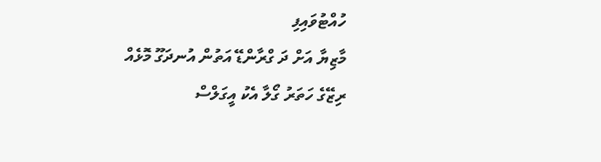ހުއްޓުވައިފި
މާޒިޔާ އަށް ދަ ގްރާންޑޭ އަތުން އުނދަގޫ މޮޅެއް
ރިޒޭގެ ހަތަރު ގޯލާ އެކު އީގަލްސް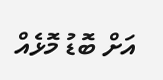އަށް ބޮޑު މޮޅެއް